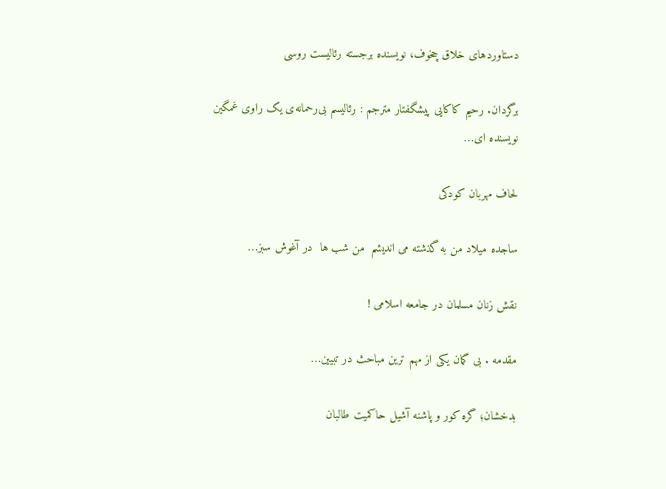دستاوردهای خلاق چخوف، نویسنده برجسته رئالیست روسی

برگردان. رحیم کاکایی پیشگفتار مترجم : رئالیسم بی‌رحمانه‌ی یک راوی غمگین  نویسنده ای…

لحاف مهربان کودکی

ساجده میلاد من به گذشته می اندیشم  من شب ها  در آغوش سبز…

نقش زنان مسلمان در جامعه اسلامی !

مقدمه . بی گمان یکی از مهم ترین مباحث در تبیین…

بدخشان؛ گره کور و پاشنه آشیل حاکمیت طالبان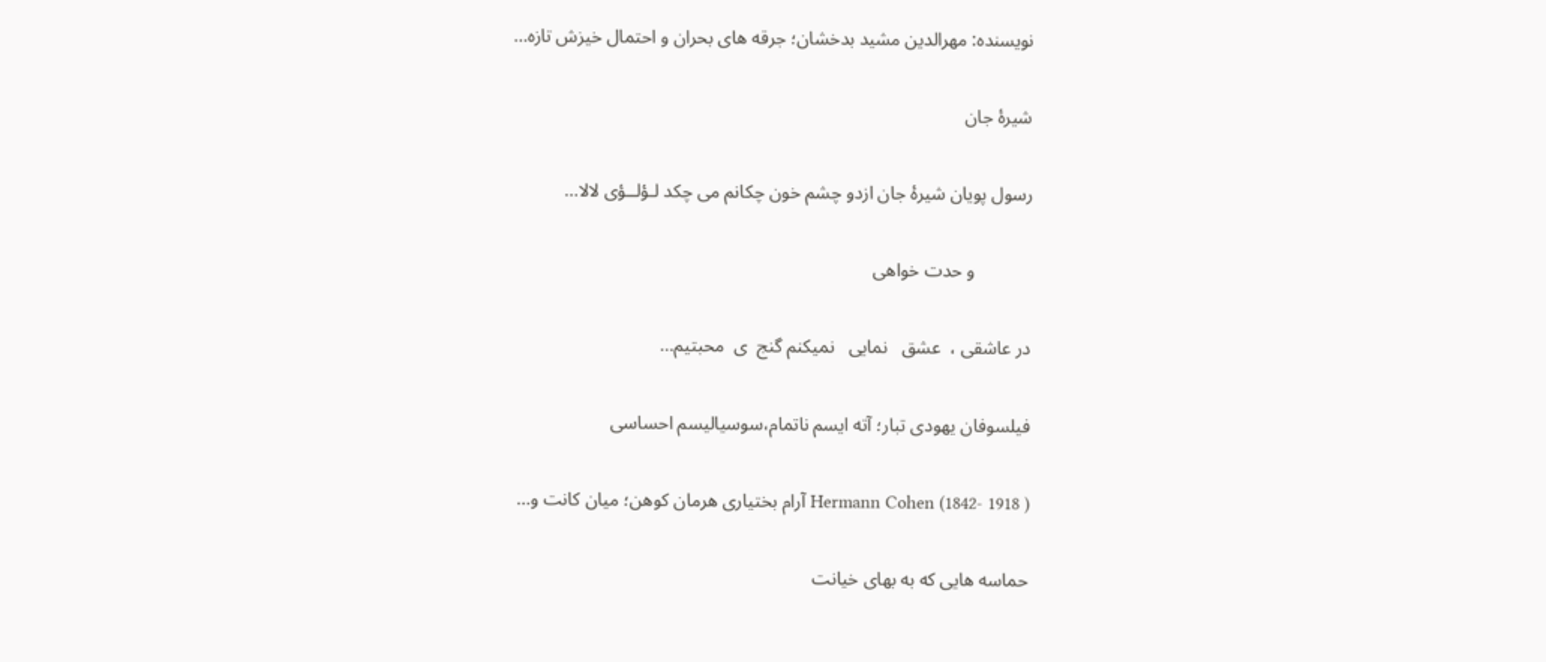نویسنده: مهرالدین مشید بدخشان؛ جرقه های بحران و احتمال خیزش تازه…

شیرۀ جان

رسول پویان شیرۀ جان ازدو چشم خون چکانم می چکد لـؤلــؤی لالا…

            و حدت خواهی

در عاشقی ،  عشق   نمایی   نمیکنم گنج  ی  محبتیم…

فیلسوفان یهودی تبار؛ آته ایسم ناتمام،سوسیالیسم احساسی

Hermann Cohen (1842- 1918 ) آرام بختیاری هرمان کوهن؛ میان کانت و…

حماسه هایی که به بهای خیانت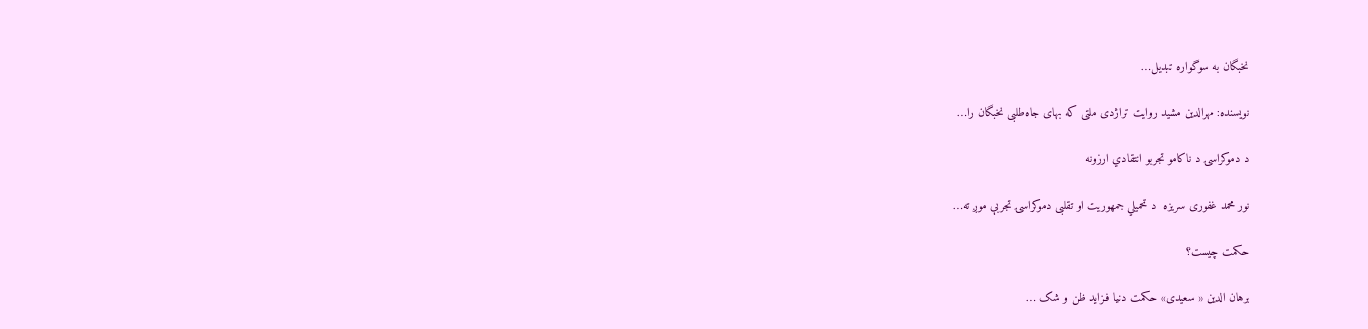نخبگان به سوگواره تبدیل…

نویسنده: مهرالدین مشید روایت تراژدی ملتی که بهای جاه‌طلبی نخبگان را…

د دموکراسۍ د ناکامو تجربو انتقادي ارزونه

نور محمد غفوری سریزه  د تحمیلي جمهوریت او تقلبی دموکراسۍ تجربې موږ ته…

حکمت چیست؟

برهان الدین « سعیدی» حکمت دنیا فـزاید ظن و شک …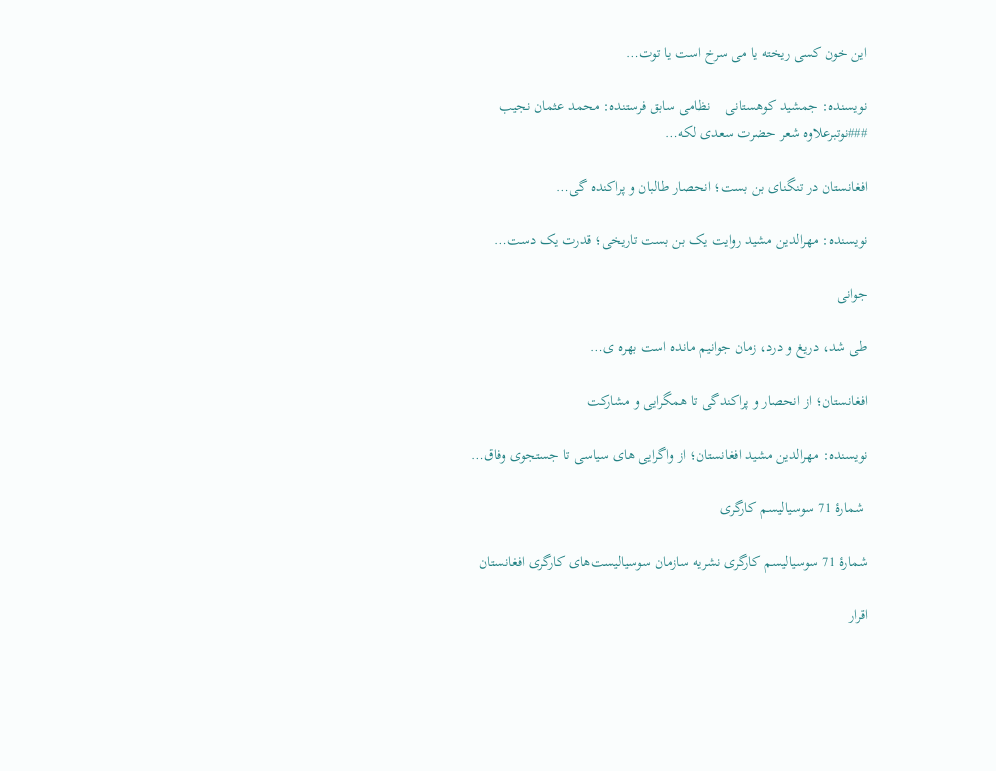این خون کسی ریخته یا می سرخ است یا توت…

نویسنده: جمشید کوهستانی    نظامی سابق فرستنده: محمد عثمان نجیب  ###نوتبرعلاوه شعر حضرت سعدی لکه…

افغانستان در تنگنای بن بست؛ انحصار طالبان و پراکنده گی…

نویسنده: مهرالدین مشید روایت یک بن بست تاریخی؛ قدرت یک دست…

جوانی

طی شد، دریغ و درد، زمان جوانیم مانده است بهره ی…

افغانستان؛ از انحصار و پراکندگی تا همگرایی و مشارکت

نویسنده: مهرالدین مشید افغانستان؛ از واگرایی های سیاسی تا جستجوی وفاق…

 شمارۀ 71 سوسیالیسم کارگری

شمارۀ 71 سوسیالیسم کارگری نشریه سازمان سوسیالیست‌های کارگری افغانستان

اقرار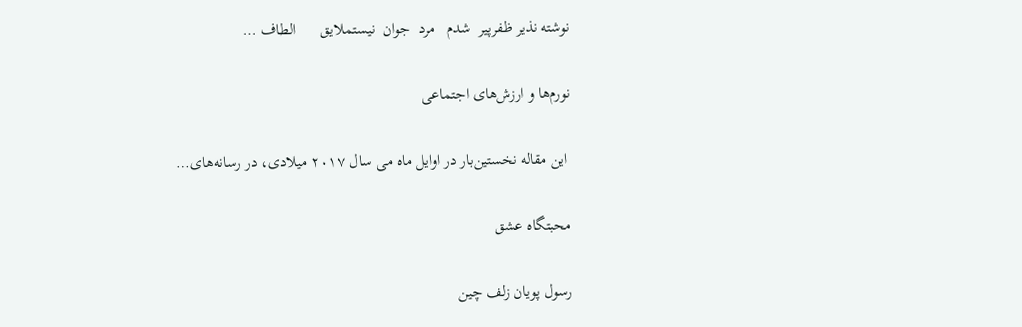نوشته نذير ظفرپير  شدم   مرد  جوان  نيستملايق      الطاف …

نورم‌ها و ارزش‌های اجتماعی

 این مقاله نخستین‌بار در اوایل ماه می سال ۲۰۱۷ میلادی، در رسانه‌های…

محبتگاه عشق

رسول پویان زلف چین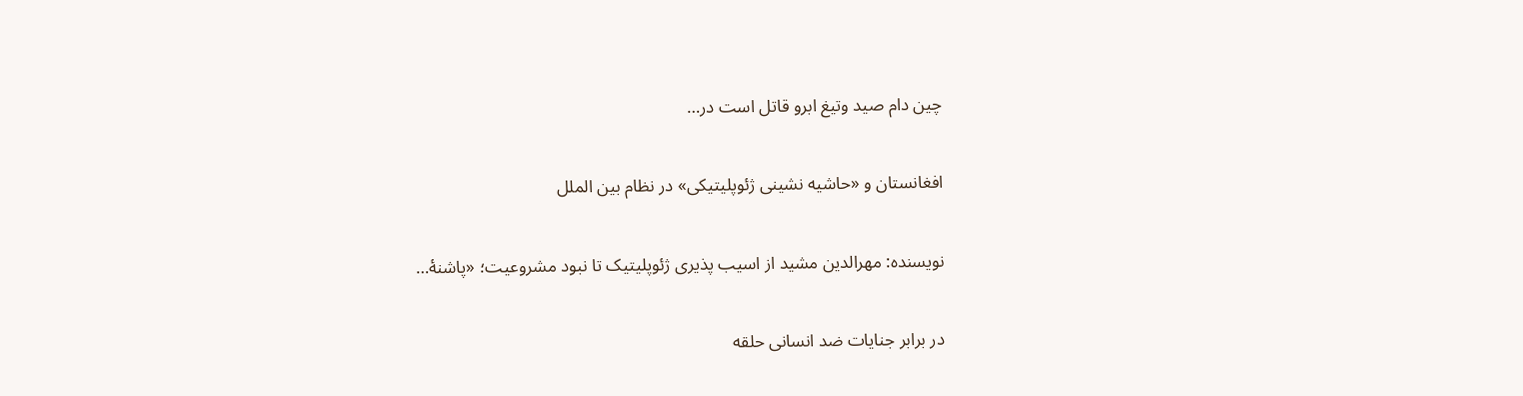چین دام صید وتیغ ابرو قاتل است در…

افغانستان و «حاشیه نشینی ژئوپلیتیکی» در نظام بین الملل

نویسنده: مهرالدین مشید از اسیب پذیری ژئوپلیتیک تا نبود مشروعیت؛ «پاشنۀ…

در برابر جنایات ضد انسانی حلقه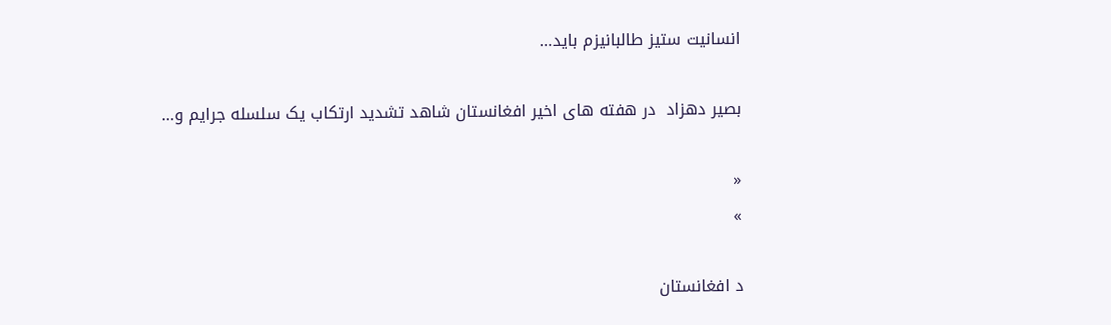انسانیت ستیز طالبانیزم باید…

بصیر دهزاد  در هفته های اخیر افغانستان شاهد تشدید ارتکاب یک سلسله جرایم و…

«
»

د افغانستان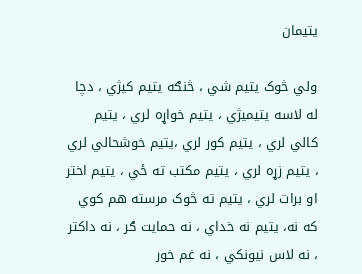يتيمان

ولي څوک يتيم شي ، څنګه يتيم کيژي ، دچا له لاسه يتيميژي ، يتيم خواړه لري ، يتيم کالي لري ، يتيم کور لري ،يتيم خوشحالي لري ، يتيم زړه لري ، يتيم مکتب ته ځي ، يتيم اختر او برات لري ، يتيم ته څوک مرسته هم کوي که نه، يتيم نه خداي ، نه حمايت ګر ، نه داکتر ، نه لاس نيونکي ، نه غم خور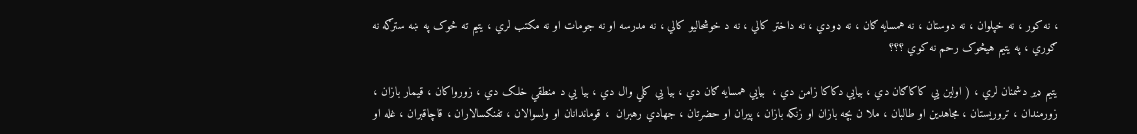، نه کور ، نه خپلوان ، نه دوستان ، نه همسايه ګان ، نه ډودي ، نه داختر کالي ، نه د خوشحاليو کالي ، نه مدرسه او نه جومات او نه مکتب لري ، يتيم ته څوک په ښه سترګه نه ګوري ، په يتيم هيڅوک رحم نه کوي ؟؟؟

يتيم ډير دشمنان لري ، ( اولين يي کاکاګان دي ، بيايي دکاکا زامن دي ،  بيايي همسايه ګان دي ، بيا يي کلي وال دي ، بيا يي د منطقي خلک دي ، زورواکان ، قيمار بازان ، زورمندان ، تروريستان ، مجاهدين او طالبان ، ملا ن بچه بازان او زنکه بازان ، پيران او حضرتان ، جهادي رهبران  ، قوماندانان او ولسوالان ، تفنګسالاران ، قاچاقبران ، غله او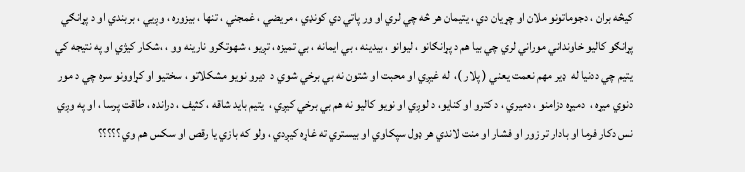کيڅه بران ، دجوماتونو ملان او چړيان دي ، يتيمان هر څه چي لري او ور پاتي دي کونډي ، مريضي ، غمجني ، تنها ، بيزوره ، وږيي ، بربندي او د پړانګي پړانګو کاليو خاونداني موراني لري چي بيا هم د پړانګانو ، ليوانو ، بيدينه ، بي ايمانه ، بي تميزه ، تږيو ، شهوتګرو نارينه وو ، ،شکار کيژي او په نتيجه کي يتيم چي ددنيا له  ډير مهم نعمت يعني ( پلار )،  له غيږي او محبت او شتون نه بي برخي شوي د  ديرو نويو مشکلاتو ، سختيو او کړاوونو سره چي د مور دنوي ميړه ،  دميړه دزامنو ، دميري ، د کترو او کنايو، د لوږي او نويو کاليو نه هم بي برخي کيږي ،  يتيم بايد شاقه ، کثيف ، درانده ، طاقت پرسا ، او په وږي نس دکار فرما او بادار تر زور او فشار او منت لاندي هر ډول سپکاوي او بيستري ته غاړه کيږدي ، ولو که بازي يا رقص او سکس هم وي ؟؟؟؟؟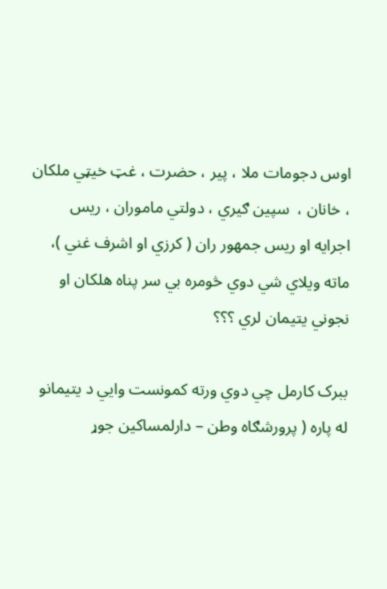اوس دجومات ملا ، پير ، حضرت ، غټ خيټي ملکان ، خانان ،  سپين ګيري ، دولتي ماموران ، ريس اجرايه او ريس جمهور ران ( کرزي او اشرف غني )، ماته ويلاي شي دوي څومره بي سر پناه هلکان او نجوني يتيمان لري ؟؟؟

ببرک کارمل چي دوي ورته کمونست وايي د يتيمانو له پاره ( پرورشګاه وطن – دارلمساکين جوړ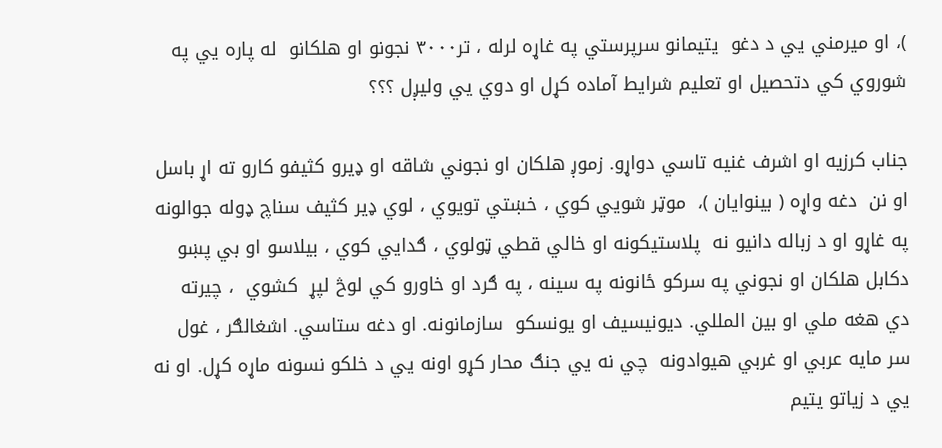)، او ميرمني يي د دغو  يتيمانو سرپرستي په غاړه لرله ، تر۳۰۰۰ نجونو او هلکانو  له پاره يي په شوروي کي دتحصيل او تعليم شرايط آماده کړل او دوي يي وليږل ؟؟؟

جناب کرزيه او اشرف غنيه تاسي دواړو. زموږ هلکان او نجوني شاقه او ډيرو کثيفو کارو ته اړ باسل او نن  دغه واړه ( بينوايان )،  موټر شويي کوي ، خښتي تويوي ، لوي ډير کثيف سناچ ډوله جوالونه په غاړو او د زباله دانيو نه  پلاستيکونه او خالي قطي ټولوي ، ګدايي کوي ، بيلاسو او بي پښو دکابل هلکان او نجوني په سرکو ځانونه په سينه ، په ګرد او خاورو کي لوڅ لپړ  کشوي  ، چيرته دي هغه ملي او بين المللي. ديونيسيف او يونسکو  سازمانونه. او دغه ستاسي. اشغالګر ، غول سر مايه عربي او غربي هيوادونه  چي نه يي جنګ محار کړو اونه يي د خلکو نسونه ماړه کړل. او نه يي د زياتو يتيم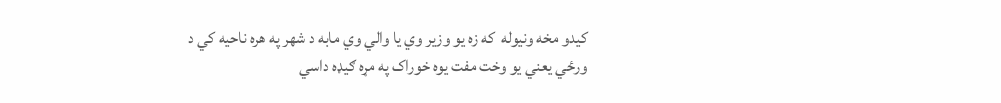کيدو مخه ونيوله  که زه يو وزير وي يا والي وي مابه د شهر په هره ناحيه کي د ورځي يعني يو وخت مفت يوه خوراک په مړه ګيډه داسي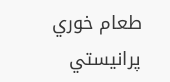طعام خوري  پرانيستي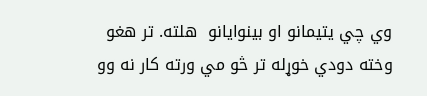وي چي يتيمانو او بينوايانو  هلته. تر هغو وخته دودي خوړله تر څو مي ورته کار نه وو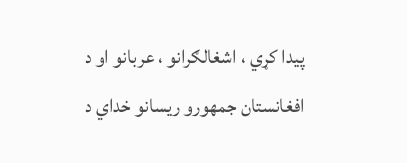پيدا کړي ، اشغالګرانو ، عربانو او د افغانستان جمهورو ريسانو خداي د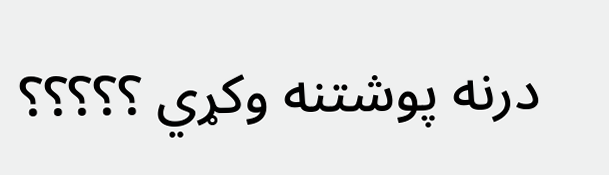درنه پوشتنه وکړي ؟؟؟؟؟